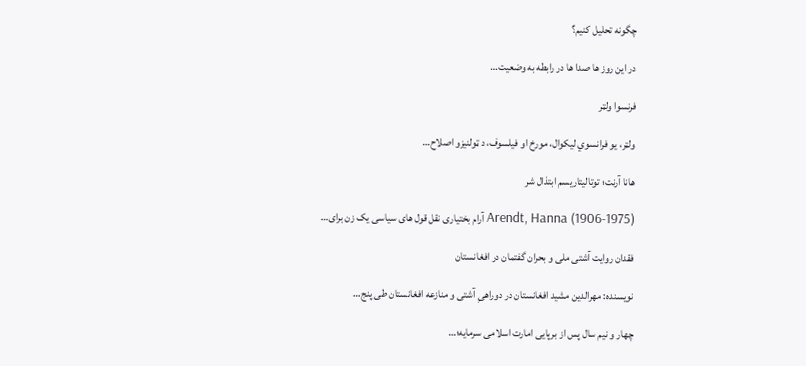چگونه تحلیل کنیم؟

در این روز ها صدا ها در رابطه به وضعیت…

فرنسوا ولټر

ولټر، یو فرانسوي لیکوال، مورخ او فیلسوف، د ټولنیزو اصلاح…

هانا آرنت؛ توتالیتاریسم ابتذال شر

Arendt, Hanna (1906-1975) آرام بختیاری نقل قول های سیاسی یک زن برای…

فقدان روایت آشتی ملی و بحران گفتمان در افغانستان

نویسنده: مهرالدین مشید افغانستان در دوراهیِ آشتی و منازعه افغانستان طی پنج…

چهار و نیم سال پس از برپایی امارت اسلامی سرمایه؛…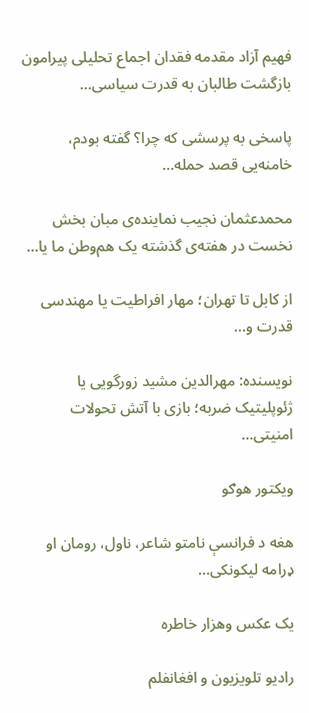فهیم آزاد مقدمه فقدان اجماع تحلیلی پیرامون بازگشت طالبان به قدرت سیاسی…

پاسخی به پرسشی که چرا؟ گفته بودم، خامنه‌یی قصد حمله…

محمدعثمان نجیب نماینده‌ی مبان بخش نخست در هفته‌ی گذشته‌ یک هم‌وطن ما یا…

از کابل تا تهران؛ مهار افراطیت یا مهندسی قدرت و…

نویسنده: مهرالدین مشید زورگویی یا ژئوپلیتیک ضربه؛ بازی با آتش تحولات امنیتی…

ویکتور هوګو

هغه د فرانسې نامتو شاعر، ناول، رومان او ډرامه لیکونکی…

یک عکس وهزار خاطره

راديو تلويزيون و افغانفلم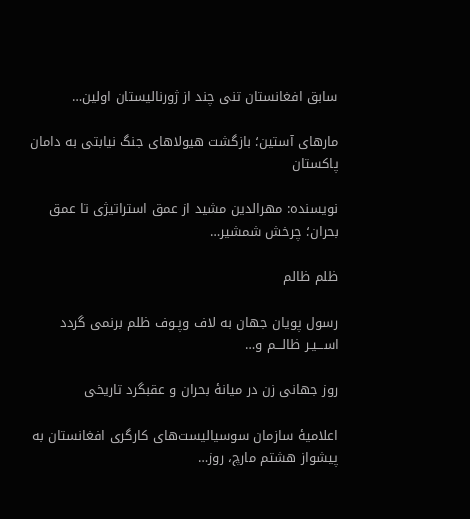سابق افغانستان تنى چند از ژورناليستان اولين…

مارهای آستین؛ بازگشت هیولاهای جنگ نیابتی به دامان پاکستان

نویسنده: مهرالدین مشید از عمق استراتیژی تا عمق بحران؛ چرخش شمشیر…

ظلم ظالم

رسول پویان جهان به لاف وپـوف ظلم برنمی گردد اســـیـر ظالـــم و…

روز جهانی زن در میانۀ بحران و عقبگرد تاریخی

اعلامیۀ سازمان سوسیالیست‌های کارگری افغانستان به پیشواز هشتم مارچ، روز…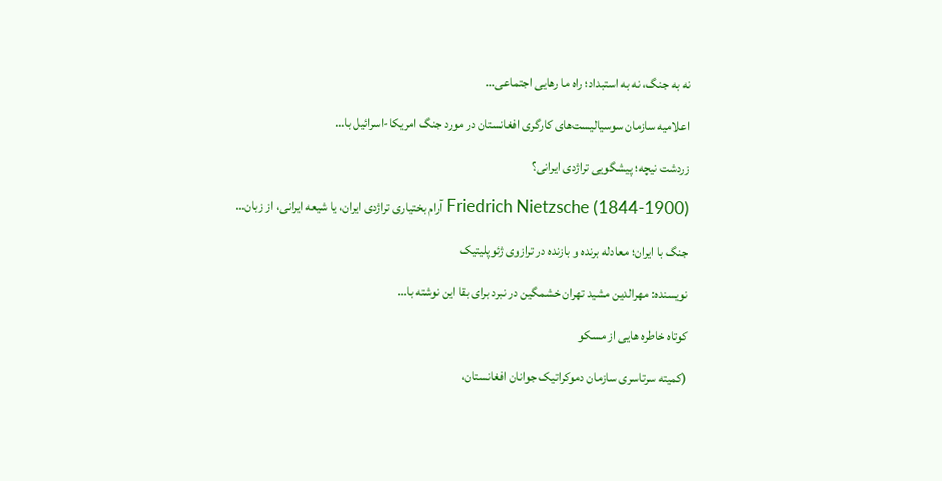نه به جنگ، نه به استبداد؛ راه ما رهایی اجتماعی…

اعلامیه سازمان سوسیالیست‌های کارگری افغانستان در مورد جنگ امریکا-اسرائیل با…

زردشت نیچه؛ پیشگویی تراژدی ایرانی؟

Friedrich Nietzsche (1844-1900) آرام بختیاری تراژدی ایران، یا شیعه ایرانی، از زبان…

جنگ با ایران؛ معادله برنده و بازنده در ترازوی ژئوپلیتیک

نویسنده: مهرالدین مشید تهران خشمگین در نبرد برای بقا این نوشته با…

کوتاه خاطره هایی از مسکو

(کمیته سرتاسری سازمان دموکراتیک جوانان افغانستان،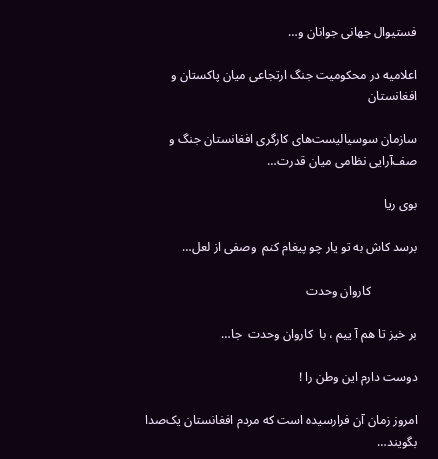فستیوال جهانی جوانان و…

اعلامیه در محکومیت جنگ ارتجاعی میان پاکستان و افغانستان

سازمان سوسیالیست‌های کارگری افغانستان جنگ و صف‌آرایی نظامی میان قدرت…

بوی ریا

برسد کاش به تو یار چو پیغام کنم  وصفی از لعل…

               کاروان وحدت

بر خیز تا هم آ ییم ، با  کاروان وحدت  جا…

دوست دارم این وطن را !

امروز زمان آن فرارسیده است که مردم افغانستان یک‌صدا بگویند…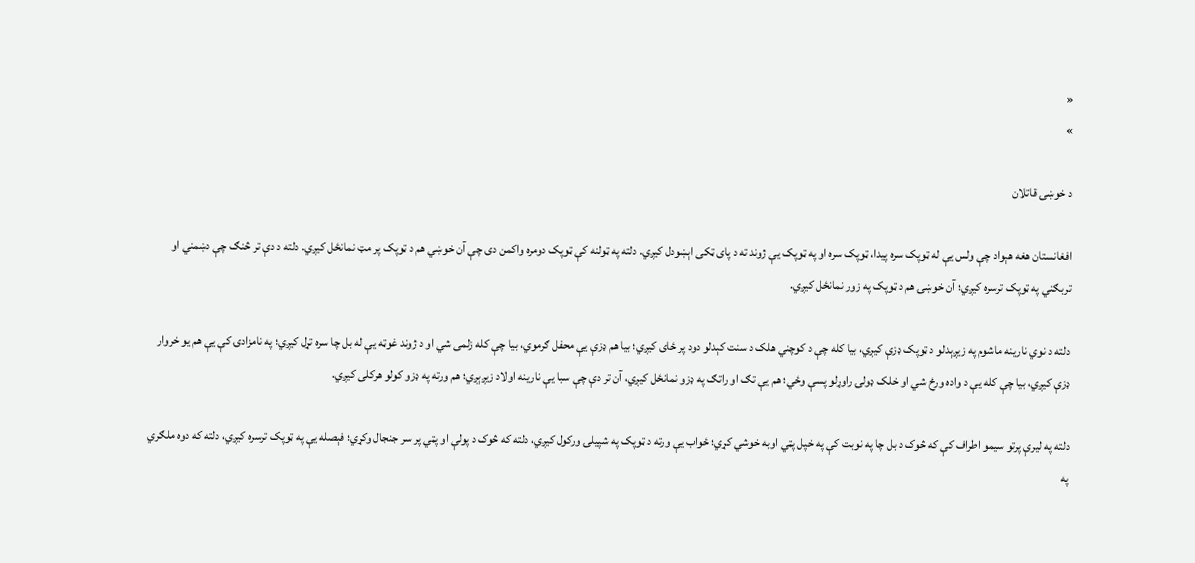«
»

د خوښۍ قاتلان

افغانستان هغه هېواد چې ولس يې له ټوپک سره پيدا، ټوپک سره او په ټوپک يې ژوند ته د پای ټکی اېښودل کيږي. دلته په ټولنه کې ټوپک دومره واکمن دی چې آن خوښي هم د ټوپک پر مټ نمانځل کيږي. دلته د دې تر څنګ چې دښمني او تربګني په ټوپک ترسره کيږي؛ آن خوښۍ هم د ټوپک په زور نمانځل کیږي.

دلته د نوي نارينه ماشوم په زيږېدلو د ټوپک ډزې کيږي، بيا کله چې د کوچني هلک د سنت کېدلو دود پر ځای کيږي؛ بيا هم ډزې يې محفل ګرموي، بيا چې کله زلمی شي او د ژوند غوټه يې له بل چا سره تړل کيږي؛ په نامزادۍ کې يې هم يو خروار ډزې کيږي، بيا چې کله يې د واده ورځ شي او خلک ډولۍ راوړلو پسې وځي؛ هم يې تګ او راتګ په ډ‌زو نمانځل کيږي، آن تر دې چې سبا يې نارينه اولاد زيږېږي؛ هم ورته په ډزو کولو هرکلی کيږي.

دلته په ليرې پرتو سيمو اطراف کې که څوک د بل چا په نوبت کې په خپل پټي اوبه خوشي کړي؛ ځواب يې ورته د ټوپک په شپيلۍ ورکول کيږي، دلته که څوک د پولې او پټي پر سر جنجال وکړي؛ فېصله يې په ټوپک ترسره کيږي، دلته که دوه ملګري په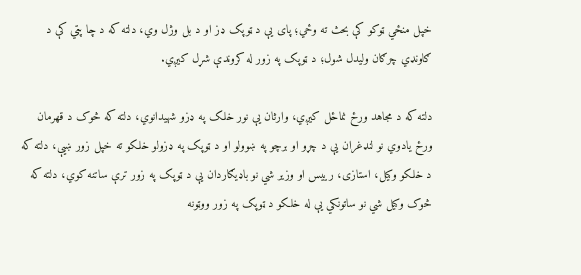خپل منځي ټوکو کې بحث ته وځي؛ پای يې د ټوپک ډز او د بل وژل وي، دلته که د چا پټي کې د ګاونډي چرګان وليدل شول؛ د ټوپک په زور له کروندې شړل کيږي.

دلته که د مجاهد ورځ نماځل کيږي، وارثان يې نور خلک په ډزو شهيدانوي، دلته که څوک د قهرمان ورځ يادوي نو لنډغران يې د چړو او برچو په ښوولو او د ټوپک په ډزولو خلکو ته خپل زور ښيې، دلته که د خلکو وکيل، استازی، رييس او وزير شي نو باډيګاردان يې د ټوپک په زور ترې ساتنه کوي، دلته که څوک وکيل شي نو ساتونکي يې له خلکو د ټوپک په زور ووټونه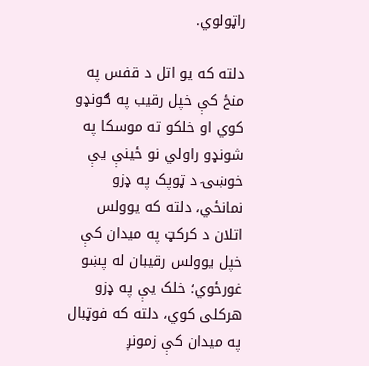راټولوي.

دلته که يو اتل د قفس په منځ کې خپل رقيب په ګونډو کوي او خلکو ته موسکا په شونډو راولي نو ځينې يې خوښۍ د ټوپک په ډ‌زو نمانځي، دلته که يوولس اتلان د کرکټ په ميدان کې خپل یوولس رقيبان له پښو غورځوي؛ خلک يې په ډزو هرکلی کوي، دلته که فوټبال په ميدان کې زمونږ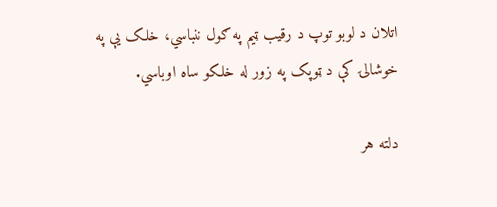اتلان د لوبو توپ د رقيب ټيم په ګول ننباسي، خلک يې په خوشالۍ کې د ټوپک په زور له خلکو ساه اوباسي.

دلته هر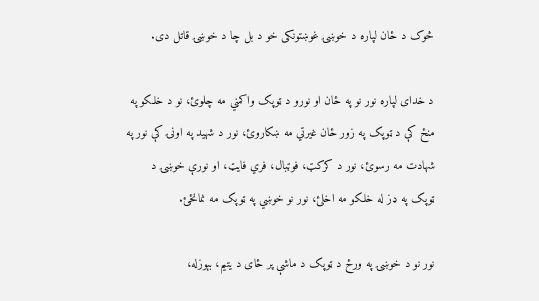څوک د ځان لپاره د خوښۍ غوښتونکی خو د بل چا د خوښۍ قاتل دی.

د خدای لپاره نور نو په ځان او نورو د ټوپک واکمني مه چلوئ، نو د خلکو په منځ کې د ټوپک په زور ځان غيرتي مه ښکاروئ، نور د شهيد په اونۍ کې نور په شهادت مه رسوئ، نور د کرکټ، فوټبال، فري فايټ، او نورې خوښۍ د ټوپک په ډز له خلکو مه اخلئ، نور نو خوښي په ټوپک مه نمانځئ.

نور نو د خوښۍ په ورځ د ټوپک د ماشې پر ځای د يتيم، بېوزله،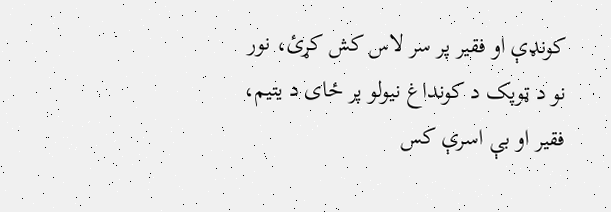کونډې او فقير پر سر لاس کش کړئ، نور نو د ټوپک د کونداغ نيولو پر ځای د يتيم، فقير او بې اسرې کس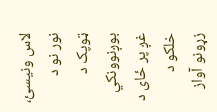لاس ونيسئ، نور نو د ټوپک د بوږنوونکي غږ پر ځای د خلکو د زړونو آواز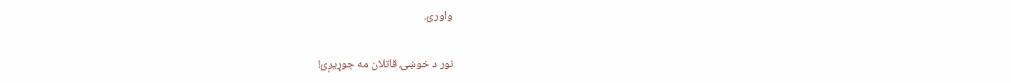واورئ.

نور د خوښۍ قاتلان مه جوړيږئ!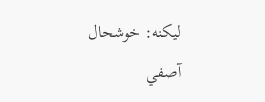لیکنه: خوشحال آصفي